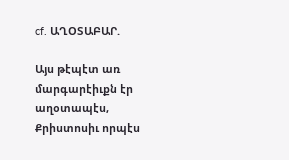cf. ԱՂՕՏԱԲԱՐ.

Այս թէպէտ առ մարգարէիւքն էր աղօտապէս, Քրիստոսիւ որպէս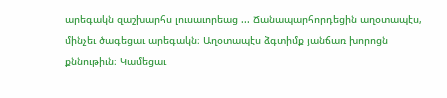արեգակն զաշխարհս լուսաւորեաց ... Ճանապարհորդեցին աղօտապէս, մինչեւ ծագեցաւ արեգակն։ Աղօտապէս ձգտիմք յանճառ խորոցն քննութիւն։ Կամեցաւ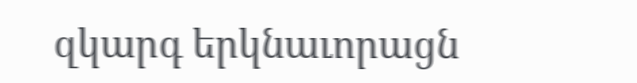զկարգ երկնաւորացն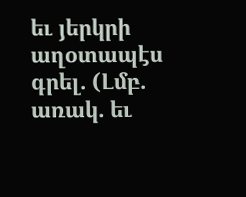եւ յերկրի աղօտապէս գրել. (Լմբ. առակ. եւ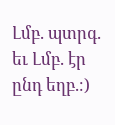Լմբ. պտրգ. եւ Լմբ. էր ընդ եղբ.։)